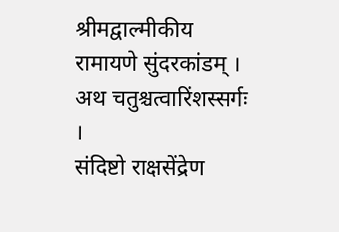श्रीमद्वाल्मीकीय रामायणे सुंदरकांडम् ।
अथ चतुश्चत्वारिंशस्सर्गः ।
संदिष्टो राक्षसेंद्रेण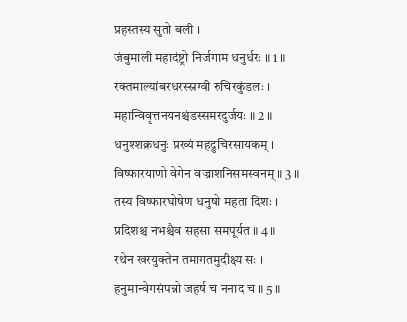प्रहस्तस्य सुतो बली ।
जंबुमाली महादंष्ट्रो निर्जगाम धनुर्धरः ॥ 1 ॥
रक्तमाल्यांबरधरस्स्रग्वी रुचिरकुंडलः ।
महान्विवृत्तनयनश्चंडस्समरदुर्जयः ॥ 2 ॥
धनुश्शक्रधनुः प्रख्यं महद्रुचिरसायकम् ।
विष्फारयाणो वेगेन वज्राशनिसमस्वनम् ॥ 3 ॥
तस्य विष्फारघोषेण धनुषो महता दिशः ।
प्रदिशश्च नभश्चैव सहसा समपूर्यत ॥ 4 ॥
रथेन खरयुक्तेन तमागतमुदीक्ष्य सः ।
हनुमान्वेगसंपन्नो जहर्ष च ननाद च ॥ 5 ॥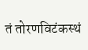तं तोरणविटंकस्थं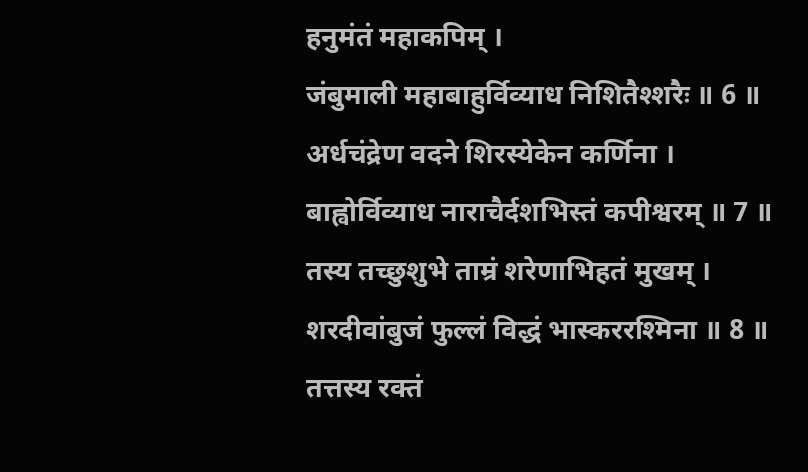हनुमंतं महाकपिम् ।
जंबुमाली महाबाहुर्विव्याध निशितैश्शरैः ॥ 6 ॥
अर्धचंद्रेण वदने शिरस्येकेन कर्णिना ।
बाह्वोर्विव्याध नाराचैर्दशभिस्तं कपीश्वरम् ॥ 7 ॥
तस्य तच्छुशुभे ताम्रं शरेणाभिहतं मुखम् ।
शरदीवांबुजं फुल्लं विद्धं भास्कररश्मिना ॥ 8 ॥
तत्तस्य रक्तं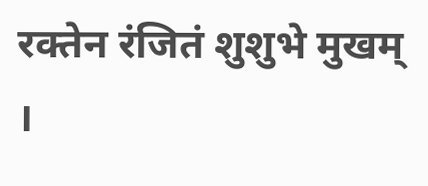रक्तेन रंजितं शुशुभे मुखम् ।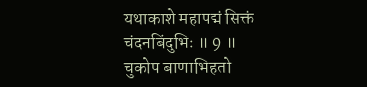यथाकाशे महापद्मं सिक्तं चंदनबिंदुभिः ॥ 9 ॥
चुकोप बाणाभिहतो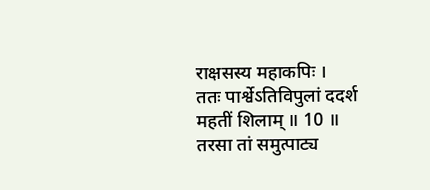राक्षसस्य महाकपिः ।
ततः पार्श्वेऽतिविपुलां ददर्श महतीं शिलाम् ॥ 10 ॥
तरसा तां समुत्पाट्य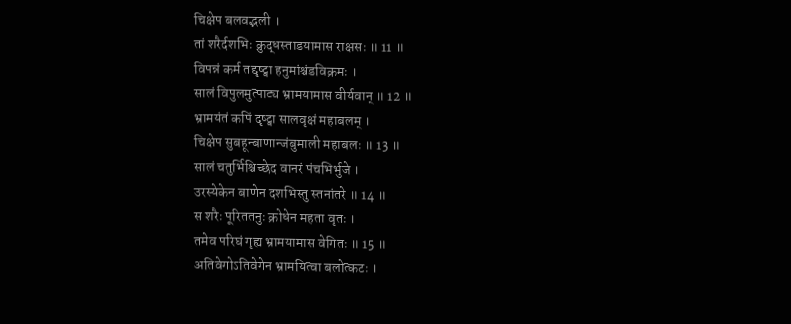चिक्षेप बलवद्भली ।
तां शरैर्दशभिः क्रुद्धस्ताडयामास राक्षसः ॥ 11 ॥
विपन्नं कर्म तद्दृष्ट्वा हनुमांश्चंडविक्रमः ।
सालं विपुलमुत्पाट्य भ्रामयामास वीर्यवान् ॥ 12 ॥
भ्रामयंतं कपिं दृष्ट्वा सालवृक्षं महाबलम् ।
चिक्षेप सुबहून्बाणान्जंबुमाली महाबलः ॥ 13 ॥
सालं चतुर्भिश्चिच्छेद वानरं पंचभिर्भुजे ।
उरस्येकेन बाणेन दशभिस्तु स्तनांतरे ॥ 14 ॥
स शरैः पूरिततनुः क्रोधेन महता वृतः ।
तमेव परिघं गृह्य भ्रामयामास वेगितः ॥ 15 ॥
अतिवेगोऽतिवेगेन भ्रामयित्वा बलोत्कटः ।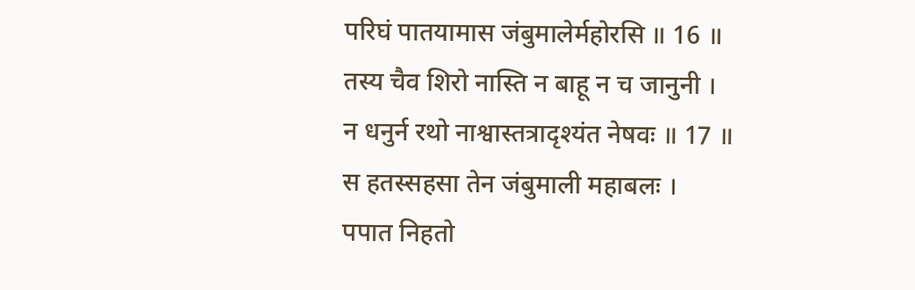परिघं पातयामास जंबुमालेर्महोरसि ॥ 16 ॥
तस्य चैव शिरो नास्ति न बाहू न च जानुनी ।
न धनुर्न रथो नाश्वास्तत्रादृश्यंत नेषवः ॥ 17 ॥
स हतस्सहसा तेन जंबुमाली महाबलः ।
पपात निहतो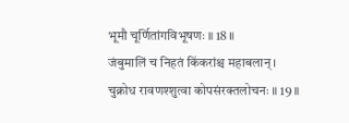भूमौ चूर्णितांगविभूषणः ॥ 18 ॥
जंबुमालिं च निहतं किंकरांश्च महाबलान् ।
चुक्रोध रावणश्शुत्वा कोपसंरक्तलोचनः ॥ 19 ॥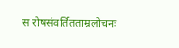स रोषसंवर्तितताम्रलोचनः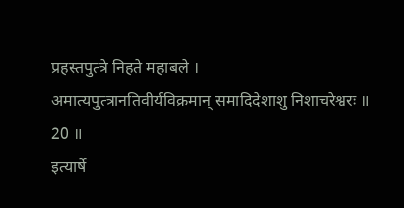प्रहस्तपुत्त्रे निहते महाबले ।
अमात्यपुत्त्रानतिवीर्यविक्रमान् समादिदेशाशु निशाचरेश्वरः ॥ 20 ॥
इत्यार्षे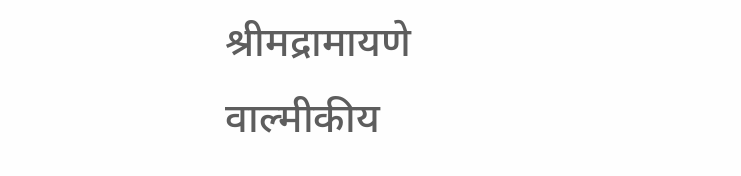श्रीमद्रामायणे वाल्मीकीय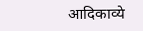आदिकाव्ये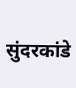सुंदरकांडे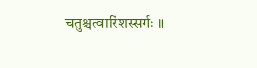चतुश्चत्वारिंशस्सर्गः ॥